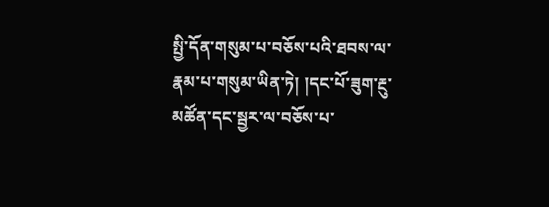སྤྱི་དོན་གསུམ་པ་བཅོས་པའི་ཐབས་ལ་རྣམ་པ་གསུམ་ཡིན་ཏེ། །དང་པོ་ཟུག་རྔུ་མཚོན་དང་སྦྱར་ལ་བཅོས་པ་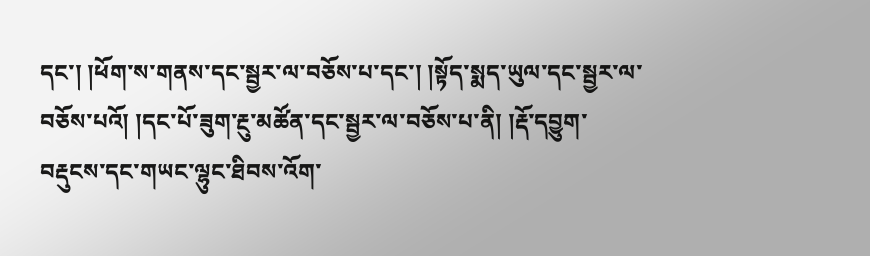དང་། །ཕོག་ས་གནས་དང་སྦྱར་ལ་བཅོས་པ་དང་། །སྟོད་སྨད་ཡུལ་དང་སྦྱར་ལ་བཅོས་པའོ། །དང་པོ་ཟུག་རྔུ་མཚོན་དང་སྦྱར་ལ་བཅོས་པ་ནི། །རྡོ་དབྱུག་བརྡུངས་དང་གཡང་ལྷུང་ཐིབས་འོག་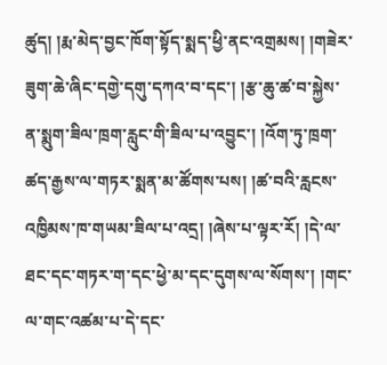ཚུད། །རྨ་མེད་བྱང་ཁོག་སྟོད་སྨད་ཕྱི་ནང་འགྲམས། །གཟེར་ཟུག་ཆེ་ཞིང་དགྱེ་དགུ་དཀའ་བ་དང་། །རྩ་ཆུ་ཚ་བ་སྐྱེས་ན་སྨུག་ཟིལ་ཁྲག་རླུང་གི་ཟིལ་པ་འབྱུང་། །འོག་ཏུ་ཁྲག་ཚད་རྒྱས་ལ་གཏར་སྨན་མ་ཚོགས་པས། །ཚ་བའི་རླངས་འཁྱིམས་ཁ་གཡམ་ཟིལ་པ་འདྲ། །ཞེས་པ་ལྟར་རོ། །དེ་ལ་ཐང་དང་གཏར་ག་དང་ཕྱེ་མ་དང་དུགས་ལ་སོགས་། །གང་ལ་གང་འཚམ་པ་དེ་དང་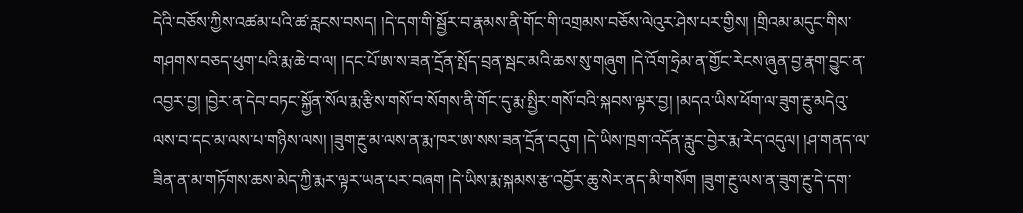དེའི་བཅོས་ཀྱིས་འཚམ་པའི་ཚ་རླངས་བསད། །དེ་དག་གི་སྦྱོར་བ་རྣམས་ནི་གོང་གི་འགྲམས་བཅོས་ལེའུར་ཤེས་པར་གྱིས། །གྲིའམ་མདུང་གིས་གཤགས་བཅད་ཕུག་པའི་རྨ་ཆེ་བ་ལ། །དང་པོ་ཨ་ས་ཟན་དྲོན་སྤོད་བྲན་སྦང་མའི་ཆས་སུ་གཞུག །དེ་འོག་ཧྲེམ་ན་གྱོང་རེངས་ཞུན་བྱ་རྣག་བྱུང་ན་འབྱར་བྱ། །བྱེར་ན་དེབ་བཏང་སྐྱོན་སོལ་རྨ་རྩིས་གསོ་བ་སོགས་ནི་གོང་དུ་རྨ་སྤྱིར་གསོ་བའི་སྐབས་ལྟར་བྱ། །མདའ་ཡིས་ཕོག་ལ་ཟུག་རྔུ་མདེའུ་ལས་བ་དང་མ་ལས་པ་གཉིས་ལས། །ཟུག་རྔུ་མ་ལས་ན་རྨ་ཁར་ཨ་སས་ཟན་དྲོན་བདུག །དེ་ཡིས་ཁྲག་འདོན་རླུང་བྱེར་རྨ་རེད་འདུལ། །ཤ་གནད་ལ་ཟིན་ན་མ་གཏོགས་ཆས་མེད་ཀྱི་རྨར་ལྟར་ཡན་པར་བཞག །དེ་ཡིས་རྨ་སྐམས་རྩ་འབྱོར་ཆུ་སེར་ནད་མི་གསོག །ཟུག་རྔུ་ལས་ན་ཟུག་རྔུ་དེ་དག་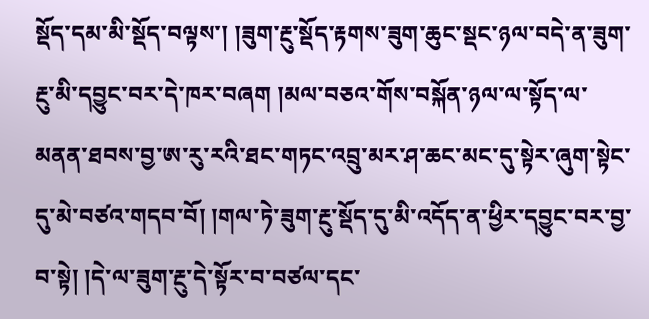སྡོད་དམ་མི་སྡོད་བལྟས་། །ཟུག་རྔུ་སྡོད་རྟགས་ཟུག་ཆུང་སྡང་ཉལ་བདེ་ན་ཟུག་རྔུ་མི་དབྱུང་བར་དེ་ཁར་བཞག །མལ་བཅའ་གོས་བསྐོན་ཉལ་ལ་སྟོད་ལ་མནན་ཐབས་བྱ་ཨ་རུ་རའི་ཐང་གཏང་འབྲུ་མར་ཤ་ཆང་མང་དུ་སྟེར་ཞུག་སྟེང་དུ་མེ་བཙའ་གདབ་བོ། །གལ་ཏེ་ཟུག་རྔུ་སྡོད་དུ་མི་འདོད་ན་ཕྱིར་དབྱུང་བར་བྱ་བ་སྟེ། །དེ་ལ་ཟུག་རྔུ་དེ་སྟོར་བ་བཙལ་དང་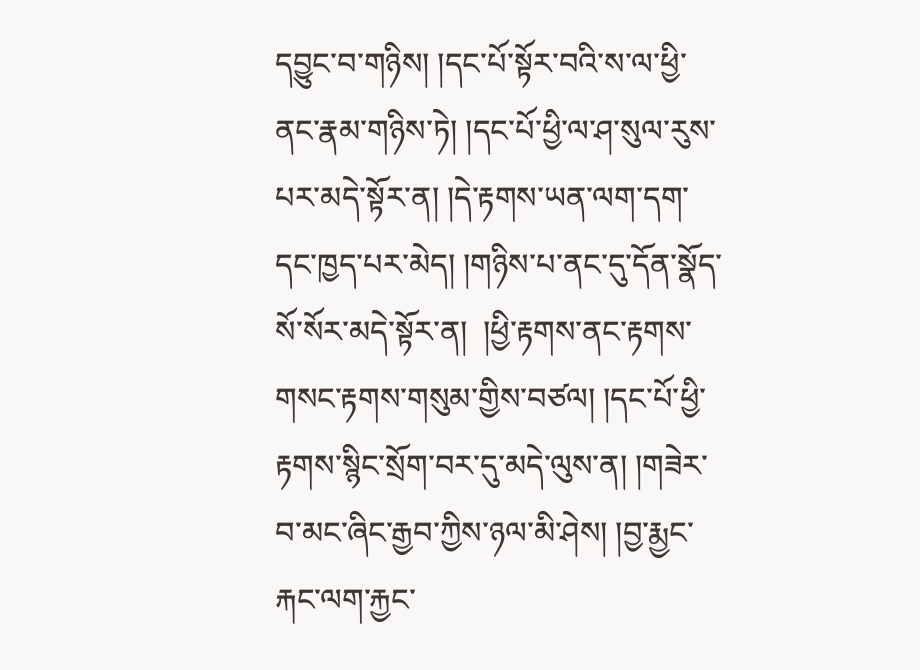དབྱུང་བ་གཉིས། །དང་པོ་སྟོར་བའི་ས་ལ་ཕྱི་ནང་རྣམ་གཉིས་ཏེ། །དང་པོ་ཕྱི་ལ་ཤ་སུལ་རུས་པར་མདེ་སྟོར་ན། །དེ་རྟགས་ཡན་ལག་དག་དང་ཁྱད་པར་མེད། །གཉིས་པ་ནང་དུ་དོན་སྣོད་སོ་སོར་མདེ་སྟོར་ན།  །ཕྱི་རྟགས་ནང་རྟགས་གསང་རྟགས་གསུམ་གྱིས་བཙལ། །དང་པོ་ཕྱི་རྟགས་སྙིང་སྲོག་བར་དུ་མདེ་ལུས་ན། །གཟེར་བ་མང་ཞིང་རྒྱབ་ཀྱིས་ཉལ་མི་ཤེས། །བྱ་རྨྱང་རྐང་ལག་རྐྱང་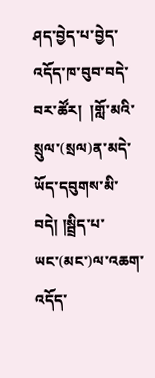ཤད་བྱེད་པ་བྱེད་འདོད་ཁ་བུབ་བདེ་བར་ཚོར།  །གློ་མའི་སྲུལ་(སྲལ)ན་མདེ་ཡོད་དབུགས་མི་བདེ། །སྦྲིད་པ་ཡང་(མང་)ལ་འཆག་འདོད་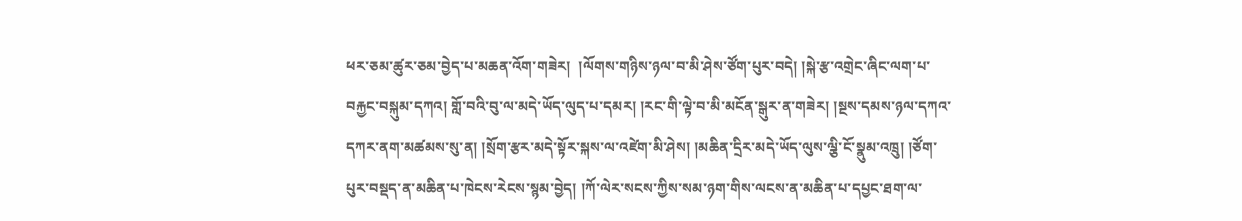ཕར་ཅམ་ཚུར་ཅམ་བྱེད་པ་མཆན་འོག་གཟེར།  །ལོགས་གཉིས་ཉལ་བ་མི་ཤེས་ཙོག་པུར་བདེ། །སྐེ་རྩ་འགྲེང་ཞིང་ལག་པ་བརྐྱང་བསྐུམ་དཀའ། གློ་བའི་བུ་ལ་མདེ་ཡོད་ལུད་པ་དམར། །རང་གི་ལྟེ་བ་མི་མངོན་སྒུར་ན་གཟེར། །སྔས་དམས་ཉལ་དཀའ་དཀར་ནག་མཚམས་སུ་ན། །སྲོག་རྩར་མདེ་སྟོར་སྐས་ལ་འཛེག་མི་ཤེས། །མཆིན་དྲིར་མདེ་ཡོད་ལུས་ལྕི་ངོ་སྣུམ་འཁྲུ། །ཙོག་པུར་བསྡད་ན་མཆིན་པ་ཁེངས་རེངས་སྙམ་བྱེད། །ཀོ་ལེར་སངས་ཀྱིས་སམ་ཉག་གིས་ལངས་ན་མཆིན་པ་དཔྱང་ཐག་ལ་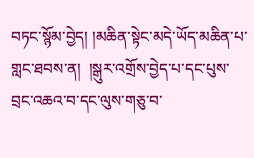བཏང་སྙོམ་བྱེད། །མཆིན་སྟེང་མདེ་ཡོད་མཆིན་པ་གླང་ཐབས་ན།  །སྒུར་འགྲོས་བྱེད་པ་དང་པུས་བྲང་འཆའ་བ་དང་ལུས་གཅུ་བ་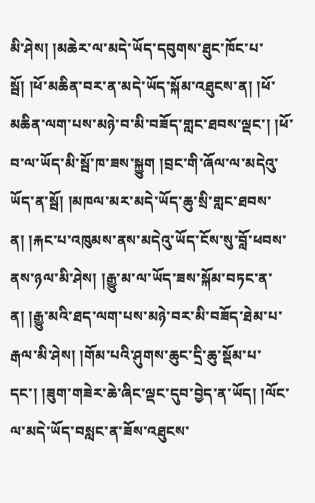མི་ཤེས། །མཆེར་ལ་མདེ་ཡོད་དབུགས་ཐུང་ཁོང་པ་སྦོ། །ཕོ་མཆིན་བར་ན་མདེ་ཡོད་སྐོམ་འཐུངས་ན། །ཕོ་མཆིན་ལག་པས་མཉེ་བ་མི་བཟོད་གླང་ཐབས་ལྡང་། །ཕོ་བ་ལ་ཡོད་མི་སྦོ་ཁ་ཟས་སྐྱུག །བྲང་གི་ཞོལ་ལ་མདེའུ་ཡོད་ན་སྦོ། །མཁལ་མར་མདེ་ཡོད་ཆུ་སྲི་གླང་ཐབས་ན། །རྐང་པ་འཁུམས་ནས་མདེའུ་ཡོད་ངོས་སུ་བློ་ཕབས་ནས་ཉལ་མི་ཤེས། །རྒྱུ་མ་ལ་ཡོད་ཟས་སྐོམ་བཏང་ན་ན། །རྒྱུ་མའི་ཐད་ལག་པས་མཉེ་བར་མི་བཟོད་ཐེམ་པ་རྒལ་མི་ཤེས། །གོམ་པའི་ཤུགས་ཆུང་དྲི་ཆུ་སྡོམ་པ་དང་། །ཟུག་གཟེར་ཆེ་ཞིང་ལྡང་དུབ་བྱེད་ན་ཡོད། །ལོང་ལ་མདེ་ཡོད་བསླང་ན་ཟོས་འཐུངས་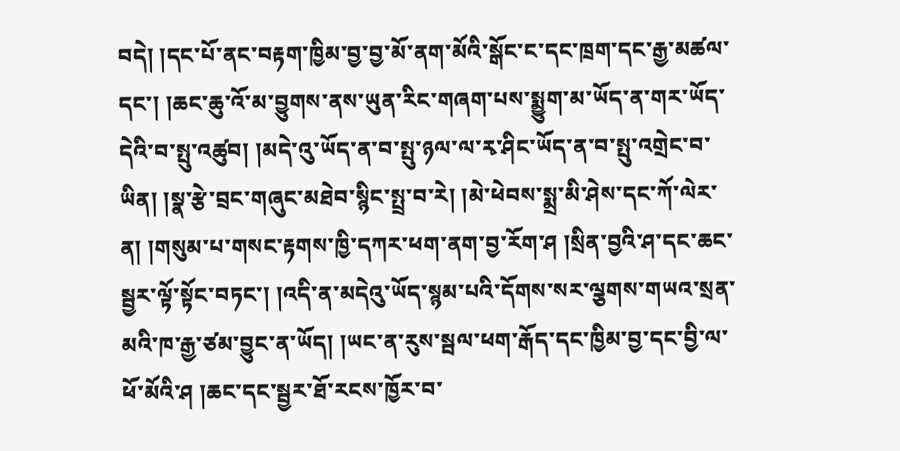བདེ། །དང་པོ་ནང་བརྟག་ཁྱིམ་བྱ་བྱ་མོ་ནག་མོའི་སྒོང་ང་དང་ཁྲག་དང་རྒྱ་མཚལ་དང་། །ཆང་ཆུ་འོ་མ་བྱུགས་ནས་ཡུན་རིང་གཞག་པས་སྨྱུག་མ་ཡོད་ན་གར་ཡོད་དེའི་བ་སྤུ་འཚུབ། །མདེ་འུ་ཡོད་ན་བ་སྤུ་ཉལ་ལ་རྭ་ཤིང་ཡོད་ན་བ་སྤུ་འགྲེང་བ་ཡིན། །སྣ་རྩེ་བྲང་གཞུང་མཐེབ་སྙིང་སྤྲ་བ་རེ། །མེ་ཕེབས་སྨྲ་མི་ཤེས་དང་ཀོ་ལེར་ན། །གསུམ་པ་གསང་རྟགས་ཁྱི་དཀར་ཕག་ནག་བྱ་རོག་ཤ །སྲིན་བྱའི་ཤ་དང་ཆང་སྦྱར་ལྟོ་སྟོང་བཏང་། །འདི་ན་མདེའུ་ཡོད་སྙམ་པའི་དོགས་སར་ལྕགས་གཡའ་སྲན་མའི་ཁ་རྒྱ་ཙམ་བྱུང་ན་ཡོད། །ཡང་ན་རུས་སྦལ་ཕག་རྒོད་དང་ཁྱིམ་བྱ་དང་བྱི་ལ་ཕོ་མོའི་ཤ །ཆང་དང་སྦྱར་ཐོ་རངས་ཁྱོར་བ་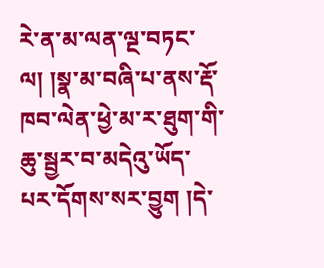རེ་ན་མ་ལན་ལྔ་བཏང་ལ། །སྣ་མ་བཞི་པ་ནས་རྡོ་ཁབ་ལེན་ཕྱེ་མ་ར་ཐུག་གི་ཆུ་སྦྱར་བ་མདེའུ་ཡོད་པར་དོགས་སར་བྱུག །དེ་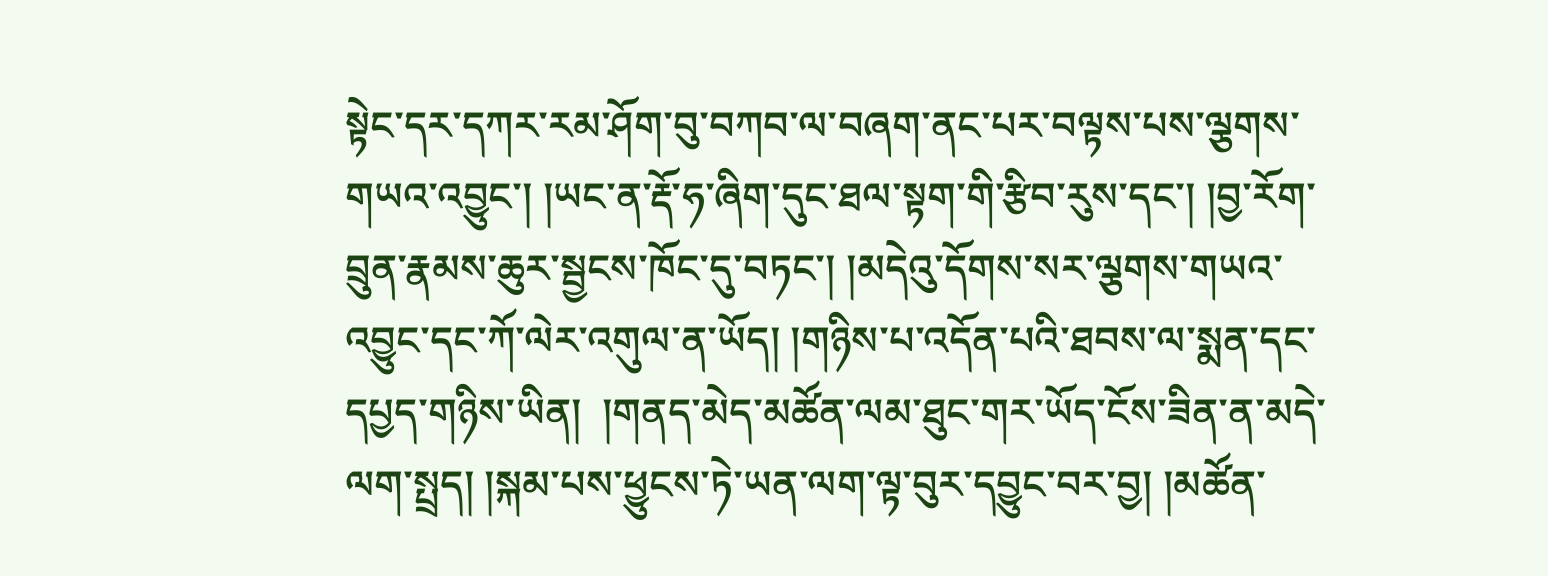སྟེང་དར་དཀར་རམ་ཤོག་བུ་བཀབ་ལ་བཞག་ནང་པར་བལྟས་པས་ལྕགས་གཡའ་འབྱུང་། །ཡང་ན་རྡོ་ཧ་ཞིག་དུང་ཐལ་སྟག་གི་རྩིབ་རུས་དང་། །བྱ་རོག་བྲུན་རྣམས་ཆུར་སྦྱངས་ཁོང་དུ་བཏང་། །མདེའུ་དོགས་སར་ལྕགས་གཡའ་འབྱུང་དང་ཀོ་ལེར་འགུལ་ན་ཡོད། །གཉིས་པ་འདོན་པའི་ཐབས་ལ་སྨན་དང་དཔྱད་གཉིས་ཡིན།  །གནད་མེད་མཚོན་ལམ་ཐུང་གར་ཡོད་ངོས་ཟིན་ན་མདེ་ལག་སྤྲད། །སྐམ་པས་ཕྱུངས་ཏེ་ཡན་ལག་ལྟ་བུར་དབྱུང་བར་བྱ། །མཚོན་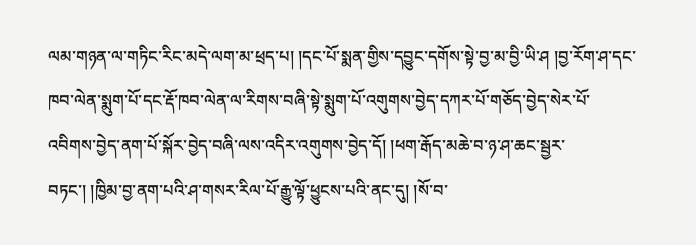ལམ་གཉན་ལ་གཏིང་རིང་མདེ་ལག་མ་ཕྲད་པ། །དང་པོ་སྨན་གྱིས་དབྱུང་དགོས་སྟེ་བྱ་མ་བྱི་ཡི་ཤ །བྱ་རོག་ཤ་དང་ཁབ་ལེན་སྨུག་པོ་དང་རྡོ་ཁབ་ལེན་ལ་རིགས་བཞི་སྟེ་སྨུག་པོ་འགུགས་བྱེད་དཀར་པོ་གཅོད་བྱེད་སེར་པོ་འབིགས་བྱེད་ནག་པོ་སྐོར་བྱེད་བཞི་ལས་འདིར་འགུགས་བྱེད་དོ། །ཕག་རྒོད་མཆེ་བ་ཉ་ཤ་ཆང་སྦྱར་བཏང་། །ཁྱིམ་བྱ་ནག་པའི་ཤ་གསར་རིལ་པོ་རྒྱུ་ལྟོ་ཕྱུངས་པའི་ནང་དུ། །སོ་བ་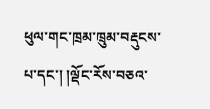ཕུལ་གང་ཁྲམ་ཁྲུམ་བརྡུངས་པ་དང་། །ལྡོང་རོས་བཅའ་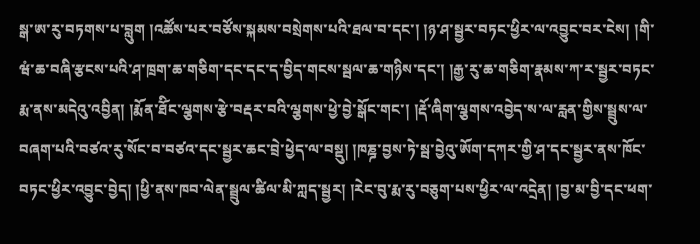སྒ་ཨ་རུ་བཏགས་པ་བླུག །འཚོས་པར་བཙོས་སྐམས་བསྲེགས་པའི་ཐལ་བ་དང་། །ཉ་ཤ་སྦྱར་བཏང་ཕྱིར་ལ་འབྱུང་བར་ངེས། །གི་ཝཾ་ཆ་བཞི་རྩངས་པའི་ཤ་ཁྲག་ཆ་གཅིག་དང་དང་ད་བྱིད་གངས་སྦལ་ཆ་གཉིས་དང་། །རྒྱ་རུ་ཆ་གཅིག་རྣམས་ཀ་ར་སྦྱར་བཏང་རྨ་ནས་མདེའུ་འབྱིན། །རྨོན་ཐོིང་ལྕགས་རྩེ་བརྡར་བའི་ལྕགས་ཕྱེ་བྱེ་སྒོང་གང་། །རྡོ་ཞིག་ལྕགས་འབྱེད་ས་ལ་རླན་གྱིས་སྦྲུས་ལ་བཞག་པའི་བཙའ་རུ་སོང་བ་བཙའ་དང་སྦྱར་ཆང་བྲེ་ཕྱེད་ལ་བསྡུ། །ཁཎྜ་བྱས་ཏེ་སྦ་བྱེའུ་ཨོག་དཀར་གྱི་ཤ་དང་སྦྱར་ནས་ཁོང་བཏང་ཕྱིར་འབྱུང་བྱེད། །ཕྱི་ནས་ཁབ་ལེན་སྦྲུལ་ཚིལ་མི་ཀླད་སྦྱར། །རེང་བུ་རྨ་རུ་བཅུག་པས་ཕྱིར་ལ་འདྲེན། །བྱ་མ་བྱི་དང་ཕག་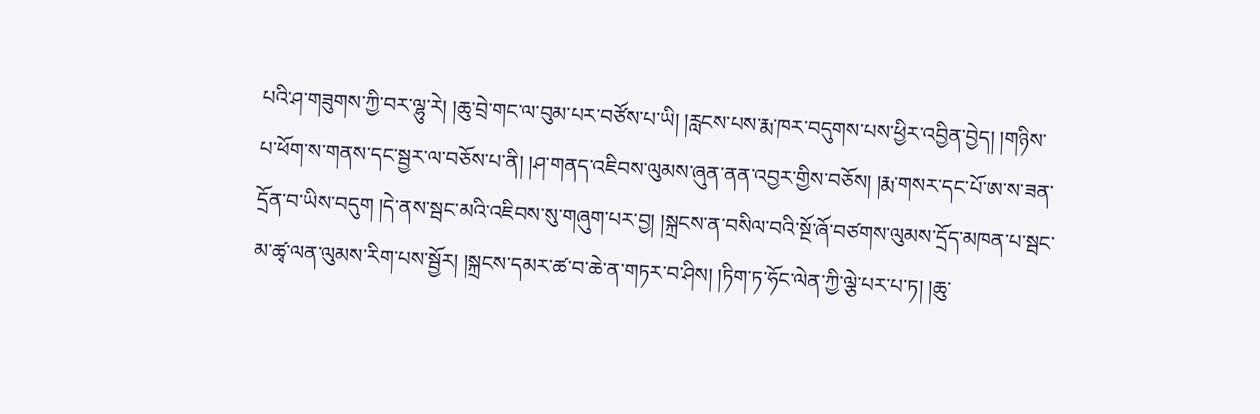པའི་ཤ་གཟུགས་ཀྱི་བར་ལྷུ་རེ། །ཆུ་བྲེ་གང་ལ་བུམ་པར་བཙོས་པ་ཡི། །རླངས་པས་རྨ་ཁར་བདུགས་པས་ཕྱིར་འབྱིན་བྱེད། །གཉིས་པ་ཕོག་ས་གནས་དང་སྦྱར་ལ་བཅོས་པ་ནི། །ཤ་གནད་འཇིབས་ལུམས་ཞུན་ནན་འབྱར་གྱིས་བཅོས། །རྨ་གསར་དང་པོ་ཨ་ས་ཟན་དྲོན་བ་ཡིས་བདུག །དེ་ནས་སྦང་མའི་འཇིབས་སུ་གཞུག་པར་བྱ། །སྐྲངས་ན་བསིལ་བའི་སྔོ་ཞོ་བཙགས་ལུམས་དྲོད་མཁན་པ་སྦང་མ་ཚྭ་ལན་ལུམས་རིག་པས་སྦྱོར། །སྐྲངས་དམར་ཚ་བ་ཆེ་ན་གཏར་བ་ཤིས། །ཏིག་ཏ་ཧོང་ལེན་ཀྱི་ལྕེ་པར་པ་ཏ། །ཆུ་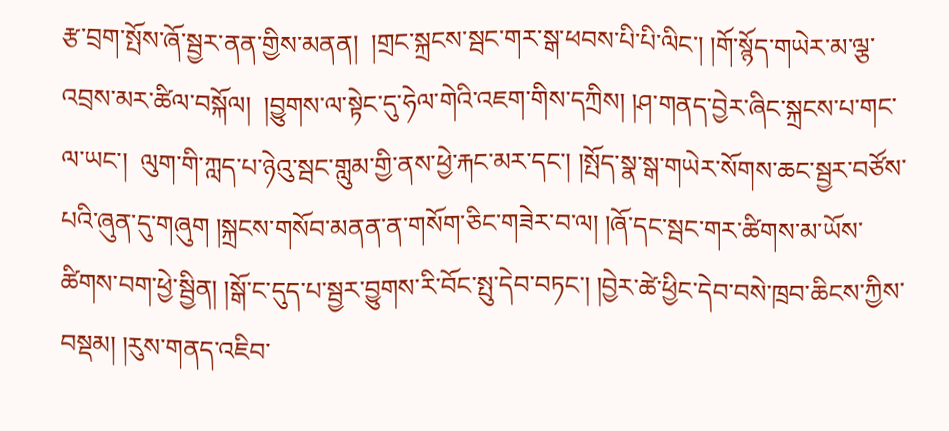རྩ་བྲག་སྤོས་ཞོ་སྦྱར་ནན་གྱིས་མནན།  །གྲང་སྐྲངས་སྦང་གར་སྒ་ཕབས་པི་པི་ལིང་། །གོ་སྙོད་གཡེར་མ་ལྕ་འབྲས་མར་ཚིལ་བསྐོལ།  །བྱུགས་ལ་སྟེང་དུ་ཧེལ་གེའི་འཇག་གིས་དཀྲིས། །ཤ་གནད་བྱེར་ཞིང་སྐྲངས་པ་གང་ལ་ཡང་།  ལུག་གི་ཀླད་པ་ཉེའུ་སྦང་གླུམ་གྱི་ནས་ཕྱེ་རྐང་མར་དང་། །སྤོད་སྣ་སྒ་གཡེར་སོགས་ཆང་སྦྱར་བཙོས་པའི་ཞུན་དུ་གཞུག །སྐྲངས་གསོབ་མནན་ན་གསོག་ཅིང་གཟེར་བ་ལ། །ཞོ་དང་སྦང་གར་ཚིགས་མ་ཡོས་ཚིགས་བག་ཕྱེ་སྦྱིན། །སྒོ་ང་དུད་པ་སྦྱར་བྱུགས་རི་བོང་སྤུ་དེབ་བཏང་། །བྱེར་ཚེ་ཕྱིང་དེབ་བསེ་ཁྲབ་ཆིངས་ཀྱིས་བསྡམ། །རུས་གནད་འཇིབ་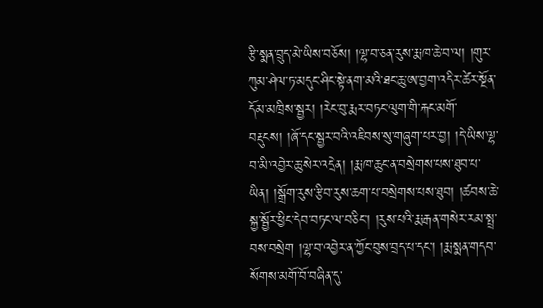རྩི་སྨན་བྲུད་མེ་ཡིས་བཅོས། །ལྷ་བ་ཅན་རུས་རྨ་ཁ་ཆེ་བ་ལ། །གུར་ཀུམ་ཤེལ་ཏ་མདུང་ཤིང་སྟེ་ནག་མའི་ཐང་ཆུ་ཨ་བྱག་འདིར་ཚེར་སྔོན་དོམ་མཁྲིས་སྦྱར། །རེང་བུ་རྨར་བཏང་ལུག་གི་རྐང་མགོ་བརྡུངས། །ཞོ་དང་སྦྱར་བའི་འཇིབས་སུ་གཞུག་པར་བྱ། །དེ་ཡིས་ལྷ་བ་མི་འབྱེར་ཆུ་སེར་འདྲེན། །རྨ་ཁ་ཆུང་ན་བསྲེགས་པས་ཐུབ་པ་ཡིན། །སྒྲོག་རུས་རྩིབ་རུས་ཆག་པ་བསྲེགས་པས་ཐུབ། །ཚབས་ཆེ་སྐྱ་སྦྱོར་ཕྱིང་དེབ་བཏང་ལ་བཅིང་། །རུས་པའི་རྨ་རྒན་གསེར་རམ་སྤྲ་བས་བསྲེག །ལྷ་བ་འབྱེར་ན་ཀྱོང་བུས་བྲད་པ་དང་། །རྨ་སྨན་གདབ་སོགས་མགོ་བོ་བཞིན་དུ་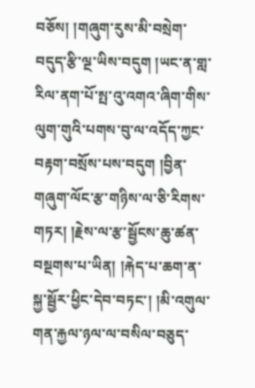བཅོས། །གཞུག་རུས་མི་བསྲེག་བདུད་རྩི་ལྔ་ཡིས་བདུག །ཡང་ན་གླ་རིལ་ནག་པོ་སྤ་འུ་འགའ་ཞིག་གིས་ལུག་གུའི་པགས་བུ་ལ་འདོད་ཀྱང་བརྟག་བསྲོས་པས་བདུག །བྱིན་གཞུག་ལོང་རྩ་གཉིས་ལ་ཅི་རིགས་གཏར། །རྗེས་ལ་རྩ་སྦྱོངས་ཆུ་ཚན་བསྔགས་པ་ཡིན། །རྐེད་པ་ཆག་ན་སྐྱ་སྦྱོར་ཕྱིང་དེབ་བཏང་། །མི་འགུལ་གན་རྐྱལ་ཉལ་ལ་བསིལ་བཅུད་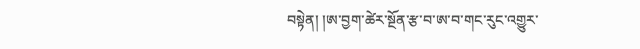བསྟེན། །ཨ་བྱག་ཚེར་སྔོན་རྩ་བ་ཨ་བ་གང་རུང་འགྱུར་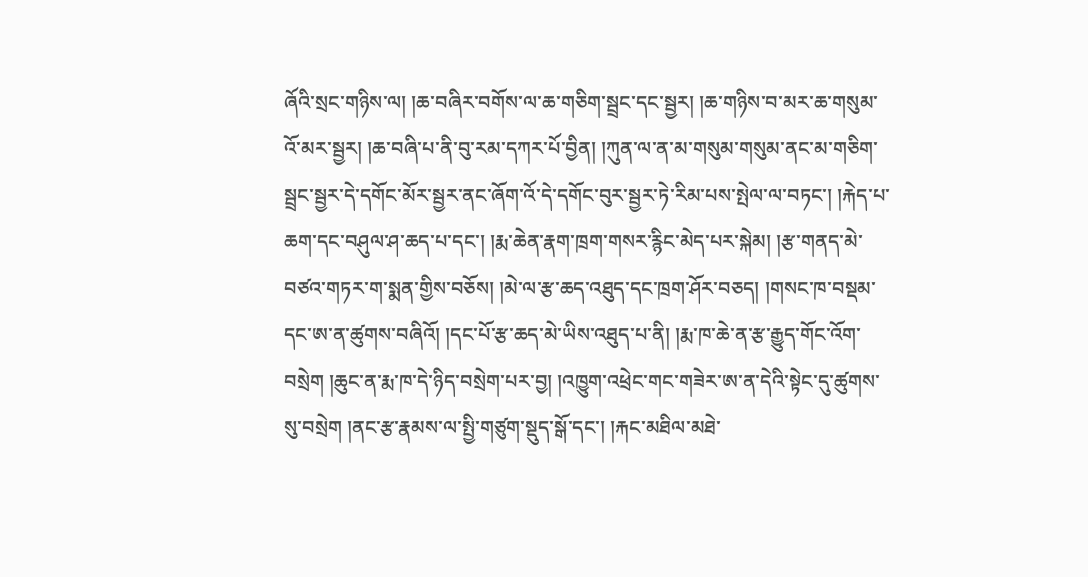ཞོའི་སྲང་གཉིས་ལ། །ཆ་བཞིར་བགོས་ལ་ཆ་གཅིག་སྦྲང་དང་སྦྱར། །ཆ་གཉིས་བ་མར་ཆ་གསུམ་འོ་མར་སྦྱར། །ཆ་བཞི་པ་ནི་བུ་རམ་དཀར་པོ་བྱིན། །ཀུན་ལ་ན་མ་གསུམ་གསུམ་ནང་མ་གཅིག་སྦྲང་སྦྱར་དེ་དགོང་མོར་སྦྱར་ནང་ཞོག་འོ་དེ་དགོང་བུར་སྦྱར་ཏེ་རིམ་པས་སྤེལ་ལ་བཏང་། །རྐེད་པ་ཆག་དང་བཤུལ་ཤ་ཆད་པ་དང་། །རྨ་ཆེན་རྣག་ཁྲག་གསར་རྙིང་མེད་པར་སྐེམ། །རྩ་གནད་མེ་བཙའ་གཏར་ག་སྨན་གྱིས་བཅོས། །མེ་ལ་རྩ་ཆད་འཐུད་དང་ཁྲག་ཤོར་བཅད། །གསང་ཁ་བསྡམ་དང་ཨ་ན་ཚུགས་བཞིའོ། །དང་པོ་རྩ་ཆད་མེ་ཡིས་འཐུད་པ་ནི། །རྨ་ཁ་ཆེ་ན་རྩ་རྒྱུད་གོང་འོག་བསྲེག །ཆུང་ན་རྨ་ཁ་དེ་ཉིད་བསྲེག་པར་བྱ། །འཁྱུག་འཕྲེང་གང་གཟེར་ཨ་ན་དེའི་སྟེང་དུ་ཚུགས་སུ་བསྲེག །ནང་རྩ་རྣམས་ལ་སྤྱི་གཙུག་སྡུད་སྒོ་དང་། །རྐང་མཐིལ་མཐེ་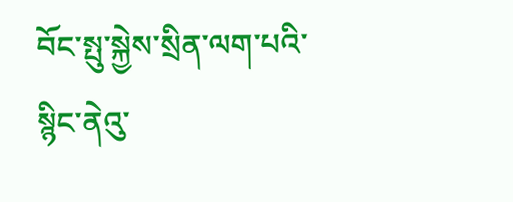བོང་སྤུ་སྐྱེས་སྲིན་ལག་པའི་སྙིང་ནེའུ་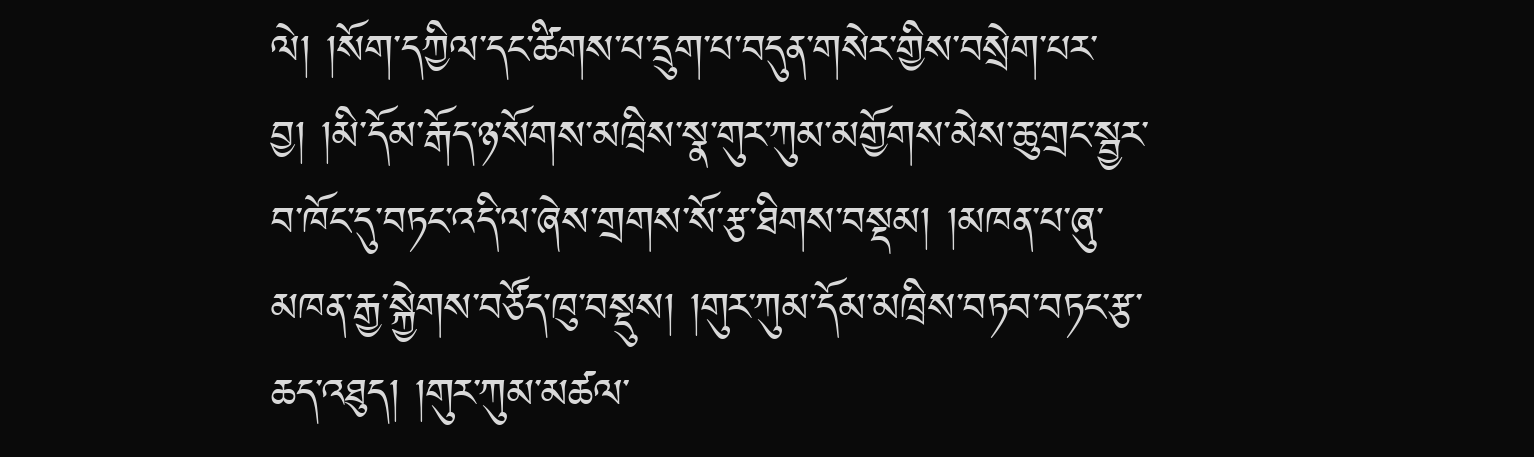ལེ། །སོག་དཀྱིལ་དང་ཚིགས་པ་དྲུག་པ་བདུན་གསེར་གྱིས་བསྲེག་པར་བྱ། །མི་དོམ་རྒོད་ཉ་སོགས་མཁྲིས་སྣ་གུར་ཀུམ་མགྱོགས་མེས་ཆུ་གྲང་སྦྱར་བ་ཁོང་དུ་བཏང་འདི་ལ་ཞེས་གྲགས་སོ་རྩ་ཐིགས་བསྡམ། །མཁན་པ་ཞུ་མཁན་རྒྱ་སྐྱེགས་བཙོད་ཁུ་བསྡུས། །གུར་ཀུམ་དོམ་མཁྲིས་བཏབ་བཏང་རྩ་ཆད་འཐུད། །གུར་ཀུམ་མཚལ་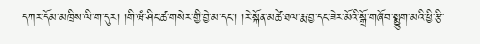དཀར་དོམ་མཁྲིས་ལི་ག་དུར། །གི་ཝཾ་ཤིང་ཚ་གསེར་གྱི་བྱེ་མ་དང་། །རེ་སྐོན་མཚེ་ཐལ་རྨ་བྱ་དང་ཟེར་མོའི་སྒྲོ་གཞོབ་སྨྱུག་མའི་ཕྱི་རྩི་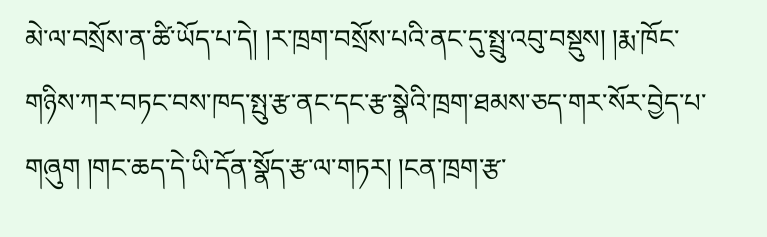མེ་ལ་བསྲོས་ན་ཚི་ཡོད་པ་དེ། །ར་ཁྲག་བསྲོས་པའི་ནང་དུ་སྤྲུ་འབུ་བསྡུས། །རྨ་ཁོང་གཉིས་ཀར་བཏང་བས་ཁད་སྤུ་རྩ་ནང་དང་རྩ་སྣེའི་ཁྲག་ཐམས་ཅད་གར་སོར་བྱེད་པ་གཞུག །གང་ཆད་དེ་ཡི་དོན་སྣོད་རྩ་ལ་གཏར། །ངན་ཁྲག་རྩ་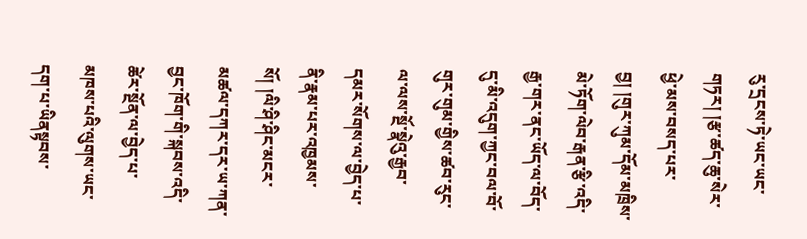རུ་དྲངས་ཏེ་ཡང་ཡང་གཏར། །རྩ་ཚད་ཆུ་སེར་ཕྱེ་མས་བསད་པར་བྱ། །གུར་ཀུམ་དོམ་མཁྲིས་མེ་ཏོག་ལེབ་རྒན་རྩི་འདི་རྒྱ་གར་ནང་ཡོད་ལ་བོད་དུ་མི་འདུག་ཀྱང་བལ་བོ་གུར་གུམ་གྱིས་ཚབ་རུང་ལ་ལས་སྔོ་སྣེའུ་རྒྱབ་དམར་སོགས་ལ་བྱེད་པ་ནི་རྣམ་པར་འཁྱམས་སོ། །ལི་ཤི་ཤིང་མངར་མཚལ་དཀར་དར་ཡ་ཀན་བྱང་ཁོག་གི་སྐབས་འདི་ཚེར་སྔོན་ལ་བྱེད་པ་མཁས་པའི་ལུགས་ཡང་དག་པ་ཡིནསྟབས་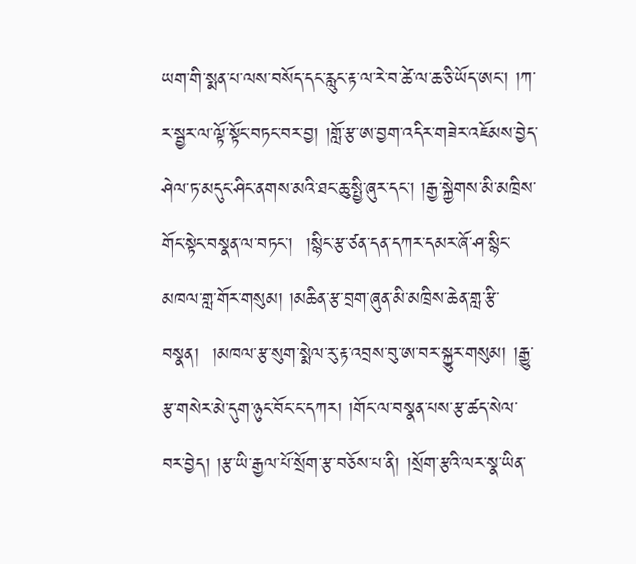ཡག་གི་སྨན་པ་ལས་བསོད་དང་རླུང་རྟ་ལ་རེ་བ་ཚེ་ལ་ཆ་ཅི་ཡོད་ཨང་། །ཀ་ར་སྦྱར་ལ་ལྟོ་སྟོང་བཏང་བར་བྱ། །གློ་རྩ་ཨ་བྱག་འདིར་གཟེར་འཇོམས་བྱེད་ཤེལ་ཏ་མདུང་ཤིང་ནགས་མའི་ཐང་ཆུ་སྤྱི་ཞུར་དང་། །རྒྱ་སྐྱེགས་མི་མཁྲིས་གོང་སྟེང་བསྣན་ལ་བཏང་།  །སྙིང་རྩ་ཙན་དན་དཀར་དམར་ཞོ་ཤ་སྙིང་མཁལ་གླ་གོར་གསུམ། །མཆིན་རྩ་བྲག་ཞུན་མི་མཁྲིས་ཆེན་གླ་རྩི་བསྣན།  །མཁལ་རྩ་སུག་སྨེལ་རུ་རྟ་འབྲས་བུ་ཨ་བར་སྐྱུར་གསུམ། །རྒྱུ་རྩ་གསེར་མེ་དུག་ཉུང་བོང་ང་དཀར། །གོང་ལ་བསྣན་པས་རྩ་ཚད་སེལ་བར་བྱེད། །རྩ་ཡི་རྒྱལ་པོ་སྲོག་རྩ་བཅོས་པ་ནི། །སྲོག་རྩའི་ལར་སྣ་ཡིན་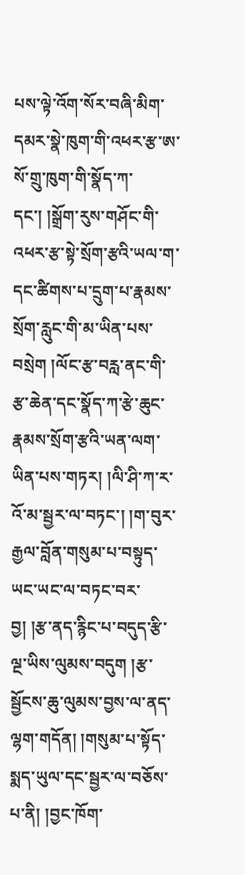པས་ལྟེ་འོག་སོར་བཞི་མིག་དམར་སྣེ་ཁུག་གི་འཕར་རྩ་ཨ་སོ་གྲུ་ཁུག་གི་སྣོད་ཀ་དང་། །སྒྲོག་རུས་གཤོང་གི་འཕར་རྩ་སྟེ་སྲོག་རྩའི་ཡལ་ག་དང་ཚིགས་པ་དྲུག་པ་རྣམས་སྲོག་རླུང་གི་མ་ཡིན་པས་བསྲེག །ལོང་རྩ་བརླ་ནང་གི་རྩ་ཆེན་དང་སྣོད་ཀ་རྩེ་ཆུང་རྣམས་སྲོག་རྩའི་ཡན་ལག་ཡིན་པས་གཏར། །ལི་ཤི་ཀ་ར་འོ་མ་སྦྱར་ལ་བཏང་། །ག་བུར་རྒྱལ་བློན་གསུམ་པ་བསྟུད་ཡང་ཡང་ལ་བཏང་བར་བྱ། །རྩ་ནད་རྙིང་པ་བདུད་རྩི་ལྔ་ཡིས་ལུམས་བདུག །རྩ་སྦྱོངས་ཆུ་ལུམས་བྱས་ལ་ནད་ལྷག་གདོན། །གསུམ་པ་སྟོད་སྨད་ཡུལ་དང་སྦྱར་ལ་བཅོས་པ་ནི། །བྱང་ཁོག་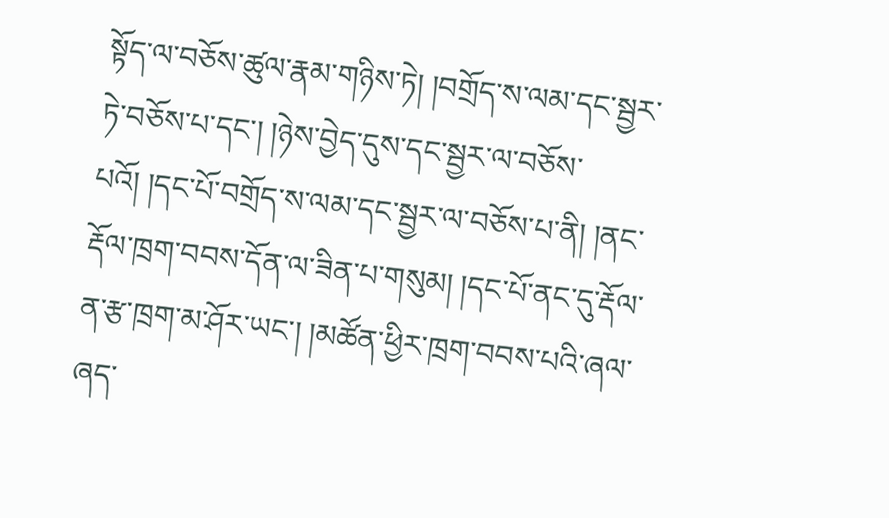སྟོད་ལ་བཅོས་ཚུལ་རྣམ་གཉིས་ཏེ། །བགྲོད་ས་ལམ་དང་སྦྱར་ཏེ་བཅོས་པ་དང་། །ཉེས་བྱེད་དུས་དང་སྦྱར་ལ་བཅོས་པའོ། །དང་པོ་བགྲོད་ས་ལམ་དང་སྦྱར་ལ་བཅོས་པ་ནི། །ནང་རྡོལ་ཁྲག་བབས་དོན་ལ་ཟིན་པ་གསུམ། །དང་པོ་ནང་དུ་རྡོལ་ན་རྩ་ཁྲག་མ་ཤོར་ཡང་། །མཚོན་ཕྱིར་ཁྲག་བབས་པའི་ཞལ་ཞད་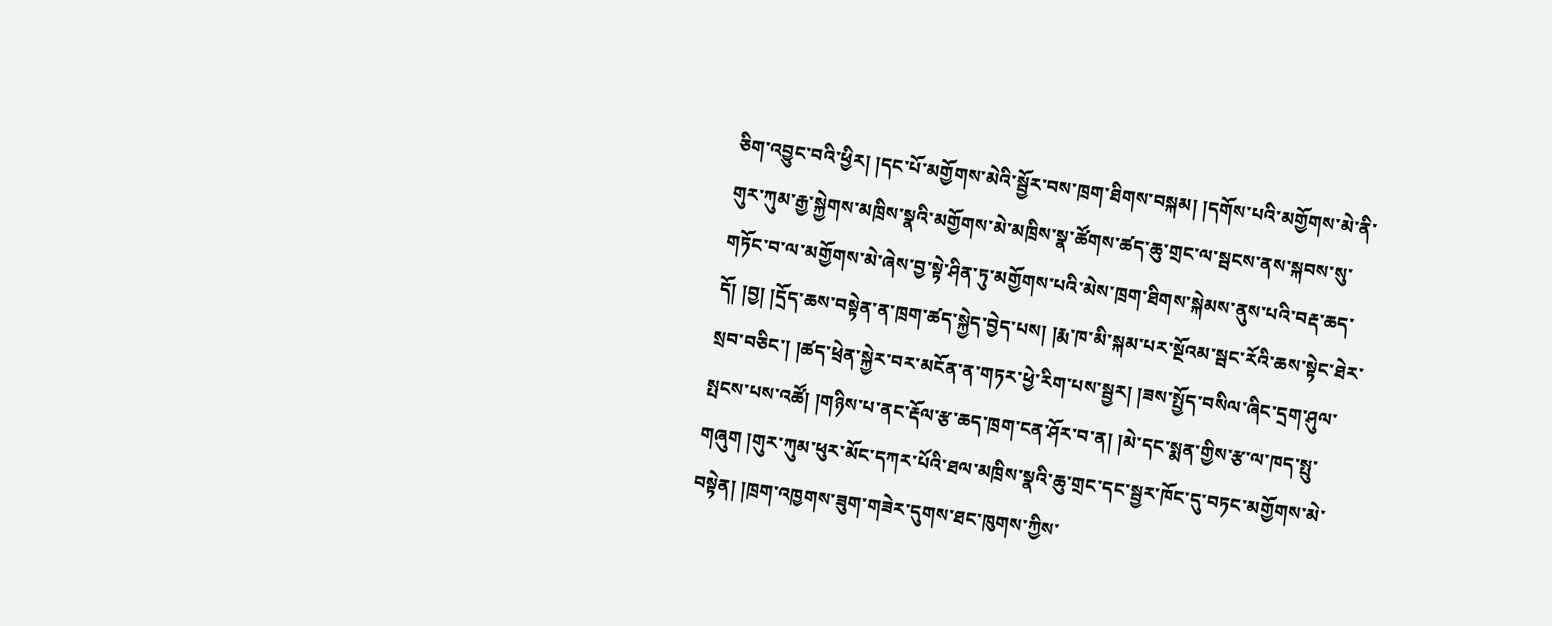ཅིག་འབྱུང་བའི་ཕྱིར། །དང་པོ་མགྱོགས་མེའི་སྦྱོར་བས་ཁྲག་ཐིགས་བསྐམ། །དགོས་པའི་མགྱོགས་མེ་ནི་གུར་ཀུམ་རྒྱ་སྐྱེགས་མཁྲིས་སྣའི་མགྱོགས་མེ་མཁྲིས་སྣ་ཚོགས་ཚད་ཆུ་གྲང་ལ་སྦངས་ནས་སྐབས་སུ་གཏོང་བ་ལ་མགྱོགས་མེ་ཞེས་བྱ་སྟེ་ཤིན་ཏུ་མགྱོགས་པའི་མེས་ཁྲག་ཐིགས་སྐེམས་ནུས་པའི་བརྡ་ཆད་དོ། །བྱ། །དྲོད་ཆས་བསྟེན་ན་ཁྲག་ཚད་སྐྱེད་བྱེད་པས། །རྨ་ཁ་མི་སྐམ་པར་སྔོའམ་སྦང་རོའི་ཆས་སྟེང་ཐེར་སྲབ་བཅིང་། །ཚད་ཕྲེན་སྐྱེར་བར་མངོན་ན་གཏར་ཕྱེ་རིག་པས་སྦྱར། །ཟས་སྤྱོད་བསིལ་ཞིང་དྲག་ཤུལ་སྤངས་པས་འཚོ། །གཉིས་པ་ནང་རྡོལ་རྩ་ཆད་ཁྲག་ངན་ཤོར་བ་ན། །མེ་དང་སྨན་གྱིས་རྩ་ལ་ཁད་སྤུ་གཞུག །གུར་ཀུམ་ཕུར་མོང་དཀར་པོའི་ཐལ་མཁྲིས་སྣའི་ཆུ་གྲང་དང་སྦྱར་ཁོང་དུ་བཏང་མགྱོགས་མེ་བསྟེན། །ཁྲག་འཁྱགས་ཟུག་གཟེར་དུགས་ཐང་ཁུགས་ཀྱིས་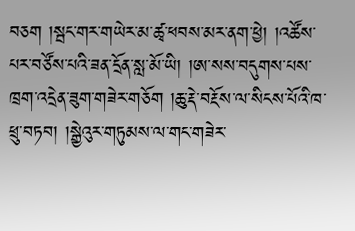བཅག །སྦང་གར་གཡེར་མ་ཚྭ་ཕབས་མར་ནག་ཕྱེ། །འཚོས་པར་བཙོས་པའི་ཟན་དྲོན་སླ་མོ་ཡི། །ཨ་སས་བདུགས་པས་ཁྲག་འདྲེན་ཟུག་གཟེར་གཅོག །ཆུ་རྡེ་བརྔོས་ལ་སིངས་པོའི་ཁ་ཕྲུ་བཏབ། །སྒྱེའུར་གཏུམས་ལ་གང་གཟེར་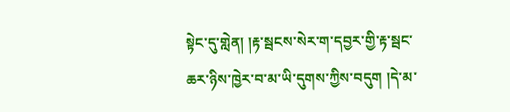སྟེང་དུ་གླེན། །རྟ་སྦངས་སེར་ག་དབྱར་གྱི་རྟ་སྦང་ཆར་ཉིས་ཁྱེར་བ་མ་ཡི་དུགས་ཀྱིས་བདུག །དེ་མ་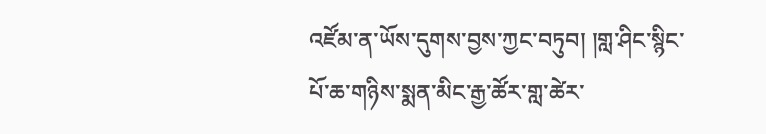འཛོམ་ན་ཡོས་དུགས་བྱས་ཀྱང་བཏུབ། །གླ་ཤིང་སྙིང་པོ་ཆ་གཉིས་སྨན་མིང་རྒྱ་ཚོར་གླ་ཚེར་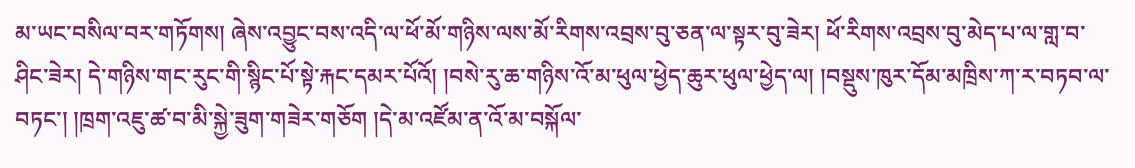མ་ཡང་བསིལ་བར་གཏོགས། ཞེས་འབྱུང་བས་འདི་ལ་ཕོ་མོ་གཉིས་ལས་མོ་རིགས་འབྲས་བུ་ཅན་ལ་སྟར་བུ་ཟེར། ཕོ་རིགས་འབྲས་བུ་མེད་པ་ལ་གླ་བ་ཤིང་ཟེར། དེ་གཉིས་གང་རུང་གི་སྙིང་པོ་སྟེ་རྐང་དམར་པོའོ། །བསེ་རུ་ཆ་གཉིས་འོ་མ་ཕུལ་ཕྱེད་ཆུར་ཕུལ་ཕྱེད་ལ། །བསྡུས་ཁུར་དོམ་མཁྲིས་ཀ་ར་བཏབ་ལ་བཏང་། །ཁྲག་འཇུ་ཚ་བ་མི་སྐྱེ་ཟུག་གཟེར་གཅོག །དེ་མ་འཛོམ་ན་འོ་མ་བསྐོལ་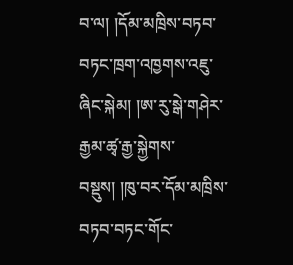བ་ལ། །དོམ་མཁྲིས་བཏབ་བཏང་ཁྲག་འཁྱགས་འཇུ་ཞིང་སྐེམ། །ཨ་རུ་སྒེ་གཤེར་རྒྱམ་ཚྭ་རྒྱ་སྐྱེགས་བསྡུས། །ཁུ་བར་དོམ་མཁྲིས་བཏབ་བཏང་གོང་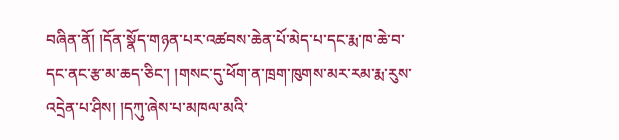བཞིན་ནོ། །དོན་སྣོད་གཉན་པར་འཚབས་ཆེན་པོ་མེད་པ་དང་རྨ་ཁ་ཆེ་བ་དང་ནང་རྩ་མ་ཆད་ཅིང་། །གསང་དུ་ཕོག་ན་ཁྲག་ཁུགས་མར་རམ་རྨ་རུས་འདྲེན་པ་ཤིས། །དཀུ་ཞེས་པ་མཁལ་མའི་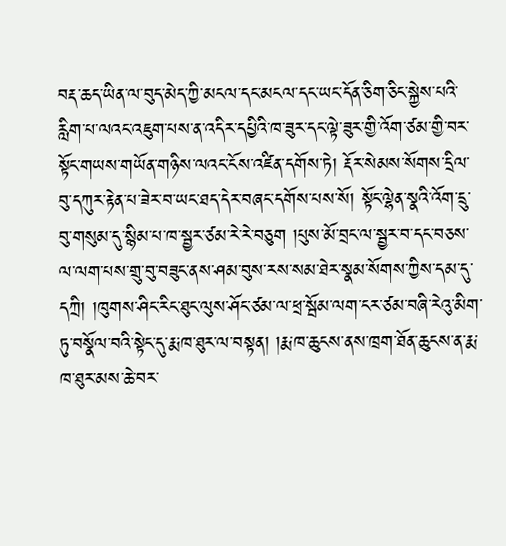བརྡ་ཆད་ཡིན་ལ་བུད་མེད་ཀྱི་མངལ་དང་མངལ་དང་ཡང་དོན་ཅིག་ཅིང་སྐྱེས་པའི་རླིག་པ་ལའང་འཇུག་པས་ན་འདིར་དཔྱིའི་ཁ་ཟུར་དང་ལྟེ་ཟུར་གྱི་འོག་ཙམ་གྱི་བར་སྟོང་གཡས་གཡོན་གཉིས་ལའང་ངོས་འཛིན་དགོས་ཏེ། རྡོར་སེམས་སོགས་དྲིལ་བུ་དཀུར་རྟེན་པ་ཟེར་བ་ཡང་ཐད་དེར་བཞང་དགོས་པས་སོ། སྟོང་ལྷེན་སྣའི་འོག་དྲུ་བུ་གསུམ་དུ་སྙིམ་པ་ཁ་སྦྱར་ཙམ་རེ་རེ་བཅུག །པུས་མོ་བྲང་ལ་སྦྱར་བ་དང་བཅས་ལ་ལག་པས་གྲུ་བུ་བཟུང་ནས་ཤམ་བུས་རས་སམ་ཐེར་སྣམ་སོགས་ཀྱིས་དམ་དུ་དཀྲི། །ཁུགས་ཤིང་རིང་ཐུང་ལུས་ཤོང་ཙམ་ལ་ཕྲ་སྦོམ་ལག་ངར་ཙམ་བཞི་རེའུ་མིག་ཏུ་བསྣོལ་བའི་སྟེང་དུ་རྨ་ཁ་ཐུར་ལ་བསྟན། །རྨ་ཁ་ཆུངས་ནས་ཁྲག་ཐོན་ཆུངས་ན་རྨ་ཁ་ཐུར་མས་ཆེ་བར་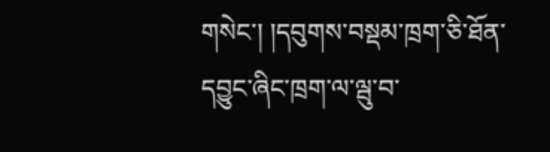གསེང་། །དབུགས་བསྡམ་ཁྲག་ཅི་ཐོན་དབྱུང་ཞིང་ཁྲག་ལ་ལྦུ་བ་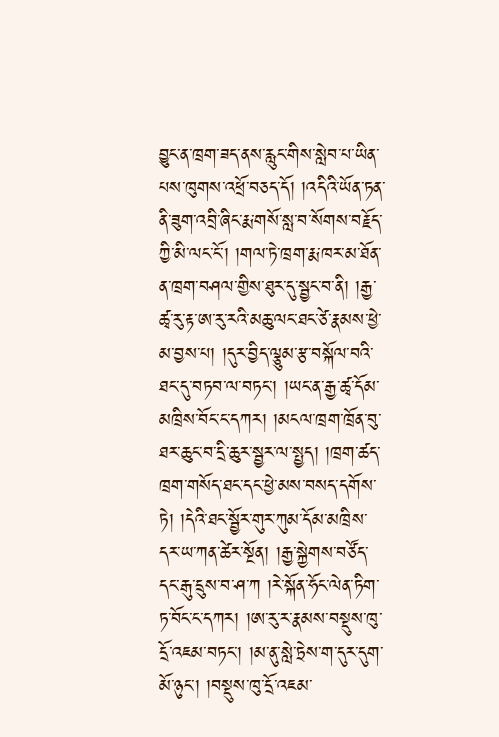བྱུང་ན་ཁྲག་ཟད་ནས་རླུང་གིས་སླེབ་པ་ཡིན་པས་ཁུགས་འཕྲོ་བཅད་དོ། །འདིའི་ཡོན་ཏན་ནི་ཟུག་འབྲི་ཞིང་རྨ་གསོ་སླ་བ་སོགས་བརྗོད་ཀྱི་མི་ལང་ངོ་། །གལ་ཏེ་ཁྲག་རྨ་ཁར་མ་ཐོན་ན་ཁྲག་བཤལ་གྱིས་ཐུར་དུ་སྦྱང་བ་ནི། །རྒྱ་ཚྭ་རུ་རྟ་ཨ་རུ་རའི་མཆུ་ལང་ཐང་ཙེ་རྣམས་ཕྱེ་མ་བྱས་པ། །དུར་བྱིད་ལྕུམ་རྩ་བསྐོལ་བའི་ཐང་དུ་བཏབ་ལ་བཏང་། །ཡང་ན་རྒྱ་ཚྭ་དོམ་མཁྲིས་བོང་ང་དཀར། །མངལ་ཁྲག་ཁྲོན་བུ་ཐར་ཆུང་བ་དྲི་ཆུར་སྦྱར་ལ་སྤྱད། །ཁྲག་ཚད་ཁྲག་གསོད་ཐང་དང་ཕྱེ་མས་བསད་དགོས་ཏེ། །དེའི་ཐང་སྦྱོར་གུར་ཀུམ་དོམ་མཁྲིས་དར་ཡ་ཀན་ཚེར་སྔོན། །རྒྱ་སྐྱེགས་བཙོད་དང་རྒུ་དྲུས་བ་ཤ་ཀ །རེ་སྐོན་ཧོང་ལེན་ཏིག་ཏ་བོང་ང་དཀར། །ཨ་རུ་ར་རྣམས་བསྡུས་ཁུ་དྲོ་འཇམ་བཏང་། །མ་ནུ་སླེ་ཏྲེས་ག་དུར་དུག་མོ་ཉུང་། །བསྡུས་ཁུ་དྲོ་འཇམ་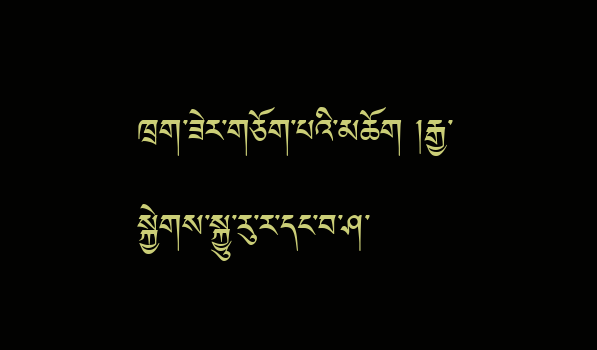ཁྲག་ཟེར་གཅོག་པའི་མཆོག །རྒྱ་སྐྱེགས་སྐྱུ་རུ་ར་དང་བ་ཤ་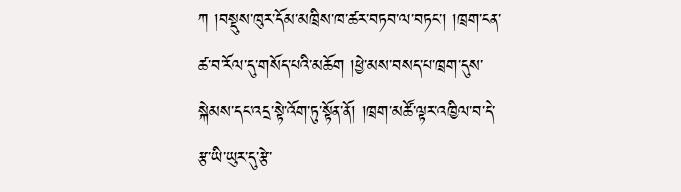ཀ །བསྡུས་ཁུར་དོམ་མཁྲིས་ཁ་ཚར་བཏབ་ལ་བཏང་། །ཁྲག་ངན་ཚ་བ་རོལ་དུ་གསོད་པའི་མཆོག །ཕྱེ་མས་བསད་པ་ཁྲག་དུས་སྐེམས་དང་འདྲ་སྟེ་འོག་ཏུ་སྟོན་ནོ། །ཁྲག་མཚོ་ལྟར་འཁྱིལ་བ་དེ་རྩ་ཡི་ཡུར་དུ་རྩེ་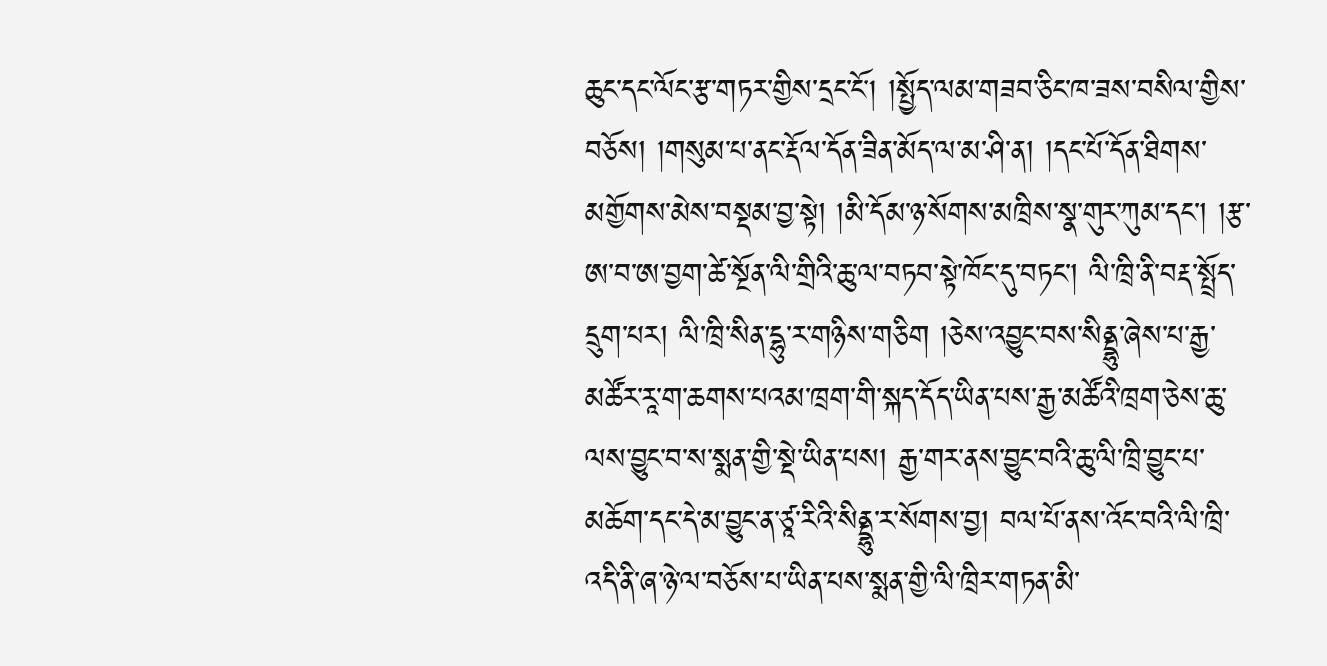ཆུང་དང་ལོང་རྩ་གཏར་གྱིས་དྲང་ངོ། །སྤྱོད་ལམ་གཟབ་ཅིང་ཁ་ཟས་བསིལ་གྱིས་བཅོས། །གསུམ་པ་ནང་རྡོལ་དོན་ཟིན་མོད་ལ་མ་ཤི་ན། །དང་པོ་དོན་ཐིགས་མགྱོགས་མེས་བསྡམ་བྱ་སྟེ། །མི་དོམ་ཉ་སོགས་མཁྲིས་སྣ་གུར་ཀུམ་དང་། །རྩ་ཨ་བ་ཨ་བྱག་ཚེ་སྔོན་ལི་གྲིའི་ཆུ་ལ་བཏབ་སྟེ་ཁོང་དུ་བཏང་། ལི་ཁྲི་ནི་བརྡ་སྤྲོད་དྲུག་པར། ལི་ཁྲི་སིན་དྷུ་ར་གཉིས་གཅིག །ཅེས་འབྱུང་བས་སིནྡྷུ་ཞེས་པ་རྒྱ་མཚོར་རཱ་ག་ཆགས་པའམ་ཁྲག་གི་སྐད་དོད་ཡིན་པས་རྒྱ་མཚོའི་ཁྲག་ཅེས་ཆུ་ལས་བྱུང་བ་ས་སྨན་གྱི་སྡེ་ཡིན་པས། རྒྱ་གར་ནས་བྱུང་བའི་ཆུ་ལི་ཁྲི་བྱུང་པ་མཆོག་དང་དེ་མ་བྱུང་ན་ཙཱ་རིའི་སིནྡྷུ་ར་སོགས་བྱ། བལ་པོ་ནས་འོང་བའི་ལི་ཁྲི་འདི་ནི་ཞ་ཉེ་ལ་བཅོས་པ་ཡིན་པས་སྨན་གྱི་ལི་ཁྲིར་གཏན་མི་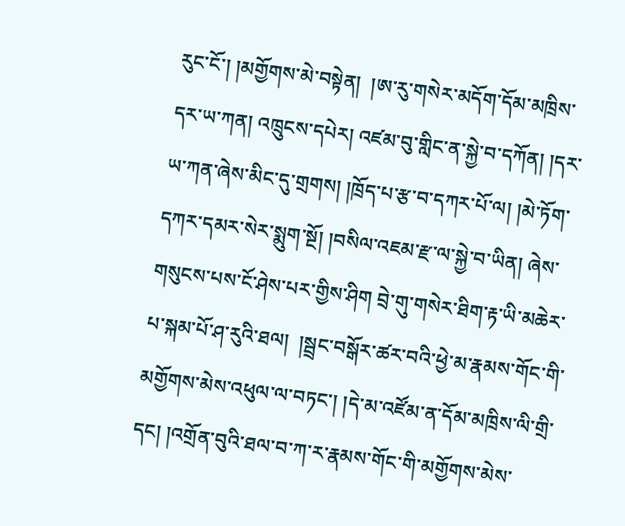རུང་ངོ་། །མགྱོགས་མེ་བསྟེན།  །ཨ་རུ་གསེར་མདོག་དོམ་མཁྲིས་དར་ཡ་ཀན། འཁྲུངས་དཔེར། འཛམ་བུ་གླིང་ན་སྐྱེ་བ་དཀོན། །དར་ཡ་ཀན་ཞེས་མིང་དུ་གྲགས། །ཁྲོད་པ་རྩ་བ་དཀར་པོ་ལ། །མེ་ཏོག་དཀར་དམར་སེར་སྨུག་སྔོ། །བསིལ་འཇམ་རྫ་ལ་སྐྱེ་བ་ཡིན། ཞེས་གསུངས་པས་ངོ་ཤེས་པར་གྱིས་ཤིག བྲེ་གུ་གསེར་ཐིག་རྟ་ཡི་མཆེར་པ་སྐམ་པོ་ཤ་རུའི་ཐལ།  །སྦྲང་བསྒོར་ཚར་བའི་ཕྱེ་མ་རྣམས་གོང་གི་མགྱོགས་མེས་འཕུལ་ལ་བཏང་། །དེ་མ་འཛོམ་ན་དོམ་མཁྲིས་ལི་གྲི་དང། །འགྲོན་བུའི་ཐལ་བ་ཀ་ར་རྣམས་གོང་གི་མགྱོགས་མེས་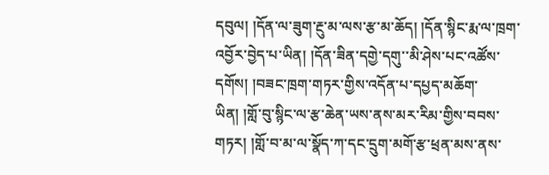དབུལ། །དོན་ལ་ཟུག་རྔུ་མ་ལས་རྩ་མ་ཆོད། །དོན་སྙིང་རྨ་ལ་ཁྲག་འབྱོར་བྱེད་པ་ཡིན། །དོན་ཟིན་དགྱེ་དགུ་་མི་ཤེས་པང་འཚོས་དགོས། །བཟང་ཁྲག་གཏར་གྱིས་འདོན་པ་དཔྱད་མཆོག་ཡིན། །གློ་བུ་སྙིང་ལ་རྩ་ཆེན་ཡས་ནས་མར་རིམ་གྱིས་བབས་གཏར། །གློ་བ་མ་ལ་སྣོད་ཀ་དང་དྲུག་མགོ་རྩ་ཕྲན་མས་ནས་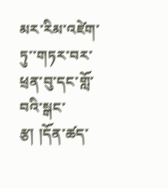མར་རིམ་འཛེག་ཏུ་་གཏར་བར་ཕྲན་བུ་དང་གློ་བའི་སྒང་རྩ། །དོན་ཚད་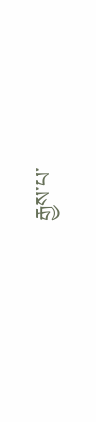རྒྱས་པ་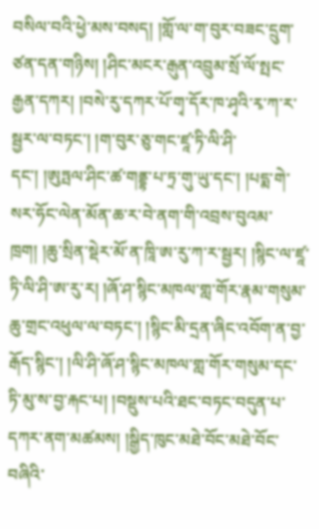བསིལ་བའི་ཕྱེ་མས་བསད། །གློ་ལ་ག་བུར་བཟང་དྲུག་ཙན་དན་གཉིས། །ཤིང་མངར་རྒུན་འབྲུམ་སྲོ་ལོ་སྤང་རྒྱན་དཀར། །བསེ་རུ་དཀར་པོ་གྭ་དོར་ཁ་ཤྭའི་རྭ་ཀ་ར་སྦྱར་ལ་བཏང་། །ག་བུར་ཅུ་གང་ཛཱ་ཏི་ལི་ཤི་དང་། །ཨུཏྤལ་ཤིང་ཚ་གནྡྷ་པ་ཏྲ་གུ་ཡུ་དང་། །པདྨ་གེ་སར་ཧོང་ལེན་མོན་ཆ་ར་བེ་ནག་གི་འབྲས་བུའམ་ཁྲག། །ཆུ་སྲིན་སྡེར་མོ་ན་ཁཱི་ཨ་རུ་ཀ་ར་སྦྱར། །སྙིང་ལ་ཛཱ་ཏི་ལི་ཤི་ཨ་རུ་ར། །ཞོ་ཤ་སྙིང་མཁལ་གླ་གོར་རྣམ་གསུམ་ཆུ་གྲང་འཕུལ་ལ་བཏང་། །སྙིང་མི་དྲན་ཞིང་འབོག་ན་བྱ་རྒོད་སྙིང་། །ལི་ཤི་ཞོ་ཤ་སྙིང་མཁལ་གླ་གོར་གསུམ་དང་ཏི་མུ་ས་བྱ་རྐང་པ། །བསྡུས་པའི་ཐང་བཏང་བདུན་པ་དཀར་ནག་མཚམས། །སྒྱིད་ཁུང་མཐེ་བོང་མཐེ་བོང་བཞིའི་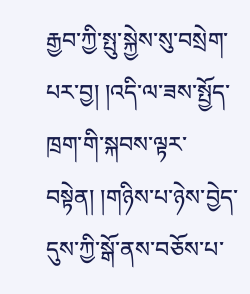རྒྱབ་ཀྱི་སྤུ་སྐྱེས་སུ་བསྲེག་པར་བྱ། །འདི་ལ་ཟས་སྤྱོད་ཁྲག་གི་སྐབས་ལྟར་བསྟེན། །གཉིས་པ་ཉེས་བྱེད་དུས་ཀྱི་སྒོ་ནས་བཅོས་པ་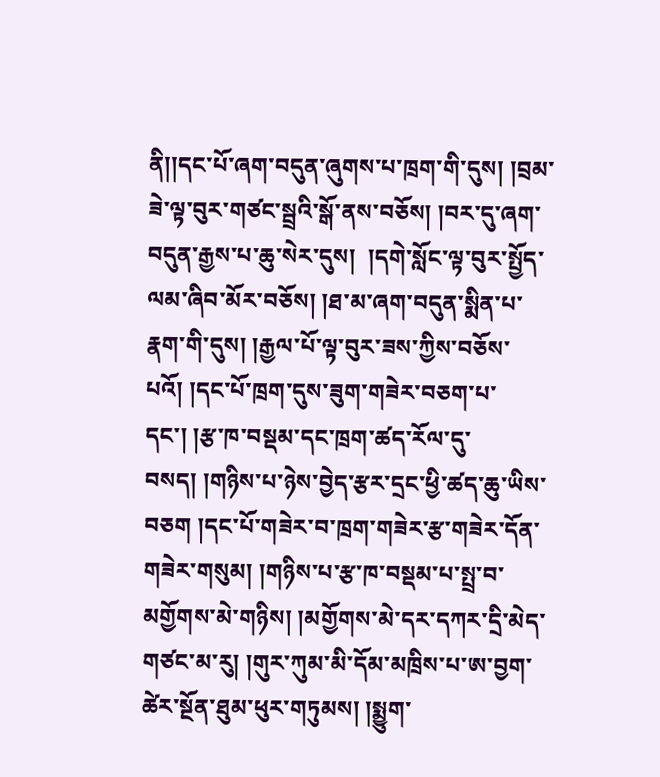ནི།།དང་པོ་ཞག་བདུན་ཞུགས་པ་ཁྲག་གི་དུས། །བྲམ་ཟེ་ལྟ་བུར་གཙང་སྦྲའི་སྒོ་ནས་བཅོས། །བར་དུ་ཞག་བདུན་རྒྱས་པ་ཆུ་སེར་དུས།  །དགེ་སློང་ལྟ་བུར་སྤྱོད་ལམ་ཞིབ་མོར་བཅོས། །ཐ་མ་ཞག་བདུན་སྨིན་པ་རྣག་གི་དུས། །རྒྱལ་པོ་ལྟ་བུར་ཟས་ཀྱིས་བཅོས་པའོ། །དང་པོ་ཁྲག་དུས་ཟུག་གཟེར་བཅག་པ་དང་། །རྩ་ཁ་བསྡམ་དང་ཁྲག་ཚད་རོལ་དུ་བསད། །གཉིས་པ་ཉེས་བྱེད་རྩར་དྲང་ཕྱི་ཚད་ཆུ་ཡིས་བཅག །དང་པོ་གཟེར་བ་ཁྲག་གཟེར་རྩ་གཟེར་དོན་གཟེར་གསུམ། །གཉིས་པ་རྩ་ཁ་བསྡམ་པ་སྤྲ་བ་མགྱོགས་མེ་གཉིས། །མགྱོགས་མེ་དར་དཀར་དྲི་མེད་གཙང་མ་རུ། །གུར་ཀུམ་མི་དོམ་མཁྲིས་པ་ཨ་བྱག་ཚེར་སྔོན་ཐུམ་ཕུར་གཏུམས། །སྨྱུག་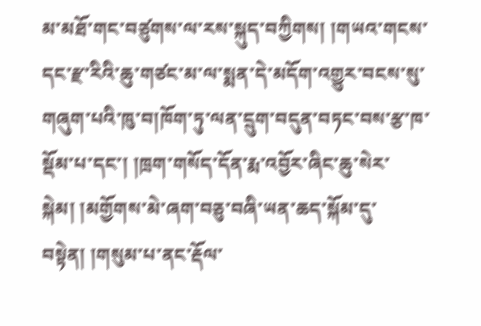མ་མཐོ་གང་བཙུགས་ལ་རས་སྐུད་བཀྱིགས། །གཡའ་གངས་དང་རྫ་རིའི་ཆུ་གཙང་མ་ལ་སྨན་དེ་མདོག་འགྱུར་བངས་སུ་གཞུག་པའི་ཁུ་བ།ཁོག་ཏུ་ལན་དྲུག་བདུན་བཏང་བས་རྩ་ཁ་སྡོམ་པ་དང་། །ཁྲག་གསོད་དོན་རྨ་འབྱོར་ཞིང་ཆུ་སེར་སྐེམ། །མགྱོགས་མེ་ཞག་བཅུ་བཞི་ཡན་ཆད་སྐོམ་དུ་བསྟེན། །གསུམ་པ་ནང་རྡོལ་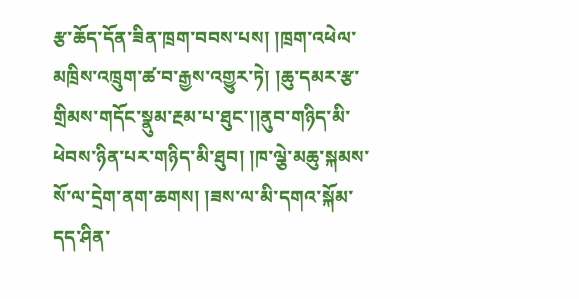རྩ་ཆོད་དོན་ཟིན་ཁྲག་བབས་པས། །ཁྲག་འཕེལ་མཁྲིས་འཁྲུག་ཚ་བ་རྒྱས་འགྱུར་ཏེ། །ཆུ་དམར་རྩ་གྲིམས་གདོང་སྣུམ་རྔམ་པ་ཐུང་།།ནུབ་གཉིད་མི་ཕེབས་ཉིན་པར་གཉིད་མི་ཐུབ། །ཁ་ལྕེ་མཆུ་སྐམས་སོ་ལ་དྲེག་ནག་ཆགས། །ཟས་ལ་མི་དགའ་སྐོམ་དད་ཤིན་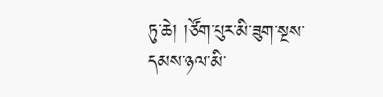ཏུ་ཆེ། །ཙོག་པུར་མི་ཟུག་སྔས་དམས་ཉལ་མི་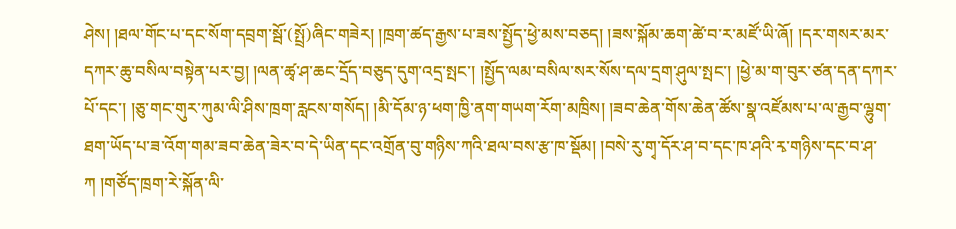ཤེས། །ཐལ་གོང་པ་དང་སོག་དབྲག་སྦོ་(སྤྲོ)ཞིང་གཟེར། །ཁྲག་ཚད་རྒྱས་པ་ཟས་སྤྱོད་ཕྱེ་མས་བཅད། །ཟས་སྐོམ་ཆག་ཚེ་བ་ར་མཛོ་ཡི་ཞོ། །དར་གསར་མར་དཀར་ཆུ་བསིལ་བསྟེན་པར་བྱ། །ལན་ཚྭ་ཤ་ཆང་དྲོད་བཅུད་དུག་འདྲ་སྤང་། །སྤྱོད་ལམ་བསིལ་སར་སོས་དལ་དྲག་ཤུལ་སྤང་། །ཕྱེ་མ་ག་བུར་ཙན་དན་དཀར་པོ་དང་། །ཅུ་གང་གུར་ཀུམ་ལི་ཤིས་ཁྲག་རླངས་གསོད། །མི་དོམ་ཉ་ཕག་ཁྱི་ནག་གཡག་རོག་མཁྲིས། །ཟབ་ཆེན་གོས་ཆེན་ཚོས་སྣ་འཛོམས་པ་ལ་རྒྱབ་ལྷུག་ཐག་ཡོད་པ་ཟ་འོག་གམ་ཟབ་ཆེན་ཟེར་བ་དེ་ཡིན་དང་འགྲོན་བུ་གཉིས་ཀའི་ཐལ་བས་རྩ་ཁ་སྡོམ། །བསེ་རུ་གྭ་དོར་ཤ་བ་དང་ཁ་ཤའི་རྭ་གཉིས་དང་བ་ཤ་ཀ །གཙོད་ཁྲག་རེ་སྐོན་ལི་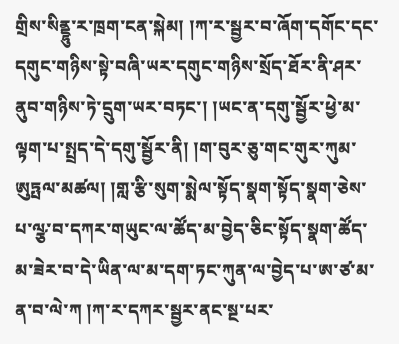གྲིས་སིནྡྷུ་ར་ཁྲག་ངན་སྐེམ། །ཀ་ར་སྦྱར་བ་ཞོག་དགོང་དང་དགུང་གཉིས་སྟེ་བཞི་ཡར་དགུང་གཉིས་སྲོད་ཐོར་ནི་ཤར་ནུབ་གཉིས་ཏེ་དྲུག་ཡར་བཏང་། །ཡང་ན་དགུ་སྦྱོར་ཕྱེ་མ་ལྟག་པ་སྤྲད་དེ་དགུ་སྦྱོར་ནི། །ག་བུར་ཅུ་གང་གུར་ཀུམ་ཨུཏྤལ་མཚལ། །གླ་རྩི་སུག་སྨེལ་སྟོད་སྣག་སྟོད་སྣག་ཅེས་པ་ལྩ་བ་དཀར་གཡུང་ལ་ཚོད་མ་བྱེད་ཅིང་སྟོད་སྣག་ཚོད་མ་ཟེར་བ་དེ་ཡིན་ལ་མ་དག་ཏང་ཀུན་ལ་བྱེད་པ་ཨ་ཙ་མ་ན་བ་ལེ་ཀ །ཀ་ར་དཀར་སྦྱར་ནང་སྔ་པར་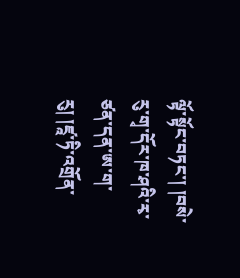ལྟོ་སྟོང་བཏང་། །བསེ་རུ་གྭ་དོར་ཁ་ཤའི་རྭ་ཙན་དན་ཨ་ག་རུ། །ཛཱ་ཏི་འགྲོན་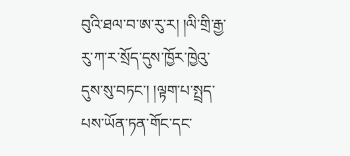བུའི་ཐལ་བ་ཨ་རུ་ར། །ལི་གྲི་རྒྱ་རུ་ཀ་ར་སྲོད་དུས་ཁྱོར་ཁྱེའུ་དུས་སུ་བཏང་། །ལྟག་པ་སྤྲད་པས་ཡོན་ཏན་གོང་དང་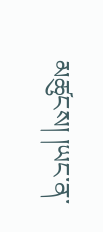མཚུངས། །ཡང་ན་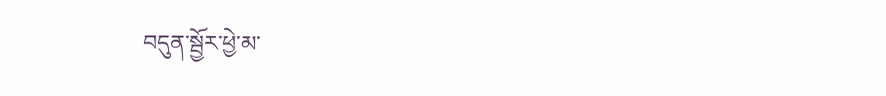བདུན་སྦྱོར་ཕྱེ་མ་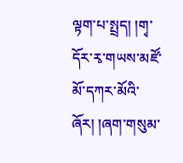ལྟག་པ་སྤྲད། །གྭ་དོར་རྭ་གཡས་མཛོ་མོ་དཀར་མོའི་ཞོར། །ཞག་གསུམ་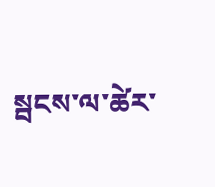སྦངས་ལ་ཚེར་